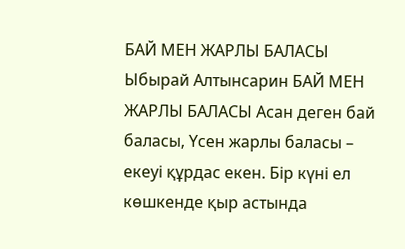БАЙ МЕН ЖАРЛЫ БАЛАСЫ
Ыбырай Алтынсарин БАЙ МЕН ЖАРЛЫ БАЛАСЫ Асан деген бай баласы, Үсен жарлы баласы – екеуi құрдас екен. Бiр күнi ел көшкенде қыр астында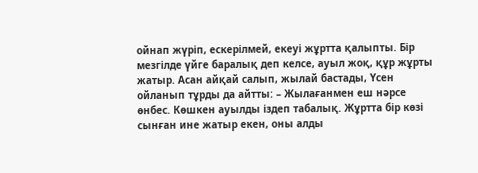ойнап жүрiп, ескерiлмей, екеуi жұртта қалыпты. Бiр мезгiлде үйге баралық деп келсе, ауыл жоқ, құр жұрты жатыр. Асан айқай салып, жылай бастады, Үсен ойланып тұрды да айтты: – Жылағанмен еш нәрсе өнбес. Көшкен ауылды iздеп табалық. Жұртта бiр көзi сынған ине жатыр екен, оны алды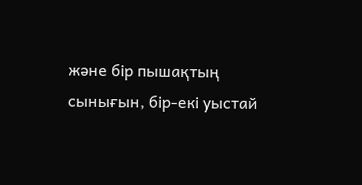және бiр пышақтың сынығын, бiр-екi уыстай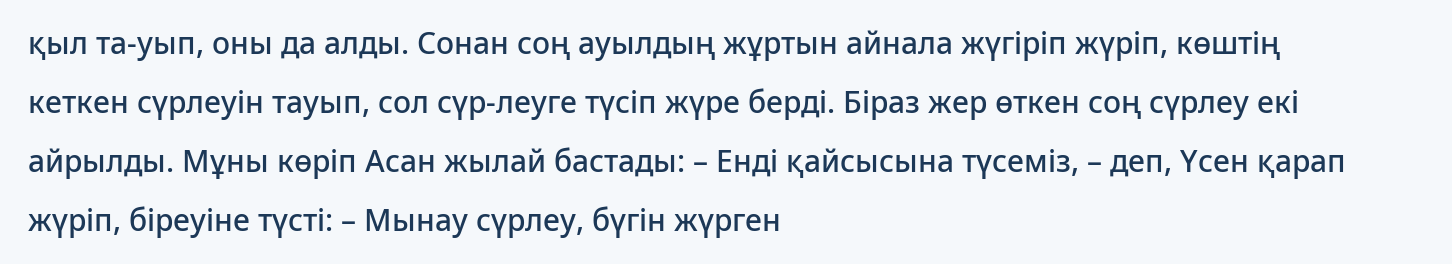қыл та-уып, оны да алды. Сонан соң ауылдың жұртын айнала жүгiрiп жүрiп, көштiң кеткен сүрлеуiн тауып, сол сүр-леуге түсiп жүре бердi. Бiраз жер өткен соң сүрлеу екi айрылды. Мұны көрiп Асан жылай бастады: – Ендi қайсысына түсемiз, – деп, Үсен қарап жүрiп, бiреуiне түстi: – Мынау сүрлеу, бүгiн жүрген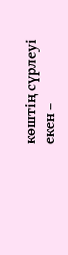көштiң сүрлеуi екен –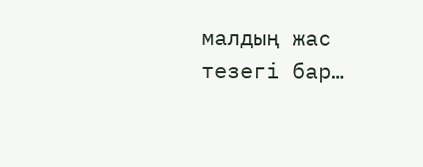малдың жас тезегi бар…